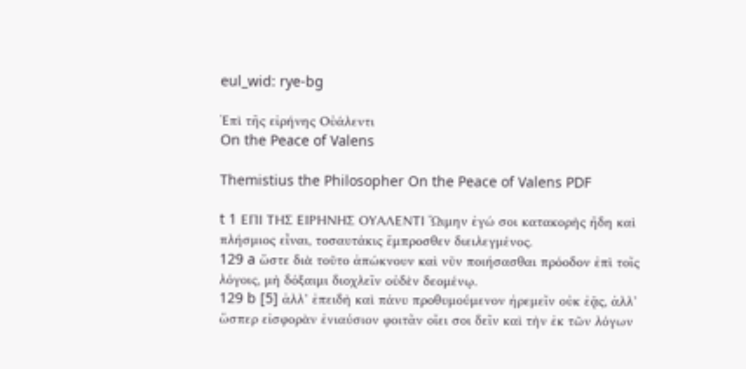eul_wid: rye-bg

Ἐπὶ τῆς εἰρήνης Οὐάλεντι
On the Peace of Valens

Themistius the Philosopher On the Peace of Valens PDF

t 1 ΕΠΙ ΤΗΣ ΕΙΡΗΝΗΣ ΟΥΑΛΕΝΤΙ Ὤιμην ἐγώ σοι κατακορὴς ἤδη καὶ πλήσμιος εἶναι, τοσαυτάκις ἔμπροσθεν διειλεγμένος.
129 a ὥστε διὰ τοῦτο ἀπώκνουν καὶ νῦν ποιήσασθαι πρόοδον ἐπὶ τοῖς λόγοις, μὴ δόξαιμι διοχλεῖν οὐδὲν δεομένῳ.
129 b [5] ἀλλ’ ἐπειδὴ καὶ πάνυ προθυμούμενον ἠρεμεῖν οὐκ ἐᾷς, ἀλλ’ ὥσπερ εἰσφορὰν ἐνιαύσιον φοιτᾶν οἴει σοι δεῖν καὶ τὴν ἐκ τῶν λόγων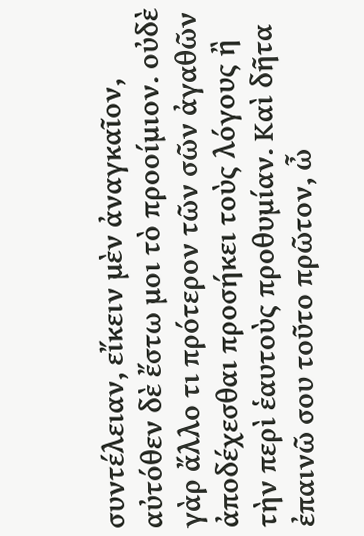συντέλειαν, εἴκειν μὲν ἀναγκαῖον, αὐτόθεν δὲ ἔστω μοι τὸ προοίμιον. οὐδὲ γὰρ ἄλλο τι πρότερον τῶν σῶν ἀγαθῶν ἀποδέχεσθαι προσήκει τοὺς λόγους ἢ τὴν περὶ ἑαυτοὺς προθυμίαν. Καὶ δῆτα ἐπαινῶ σου τοῦτο πρῶτον, ὦ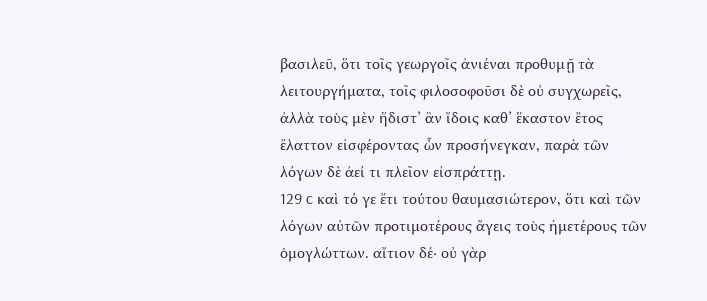βασιλεῦ, ὅτι τοῖς γεωργοῖς ἀνιέναι προθυμῇ τὰ λειτουργήματα, τοῖς φιλοσοφοῦσι δὲ οὐ συγχωρεῖς, ἀλλὰ τοὺς μὲν ἥδιστ’ ἂν ἴδοις καθ’ ἕκαστον ἔτος ἔλαττον εἰσφέροντας ὧν προσήνεγκαν, παρὰ τῶν λόγων δὲ ἀεί τι πλεῖον εἰσπράττῃ.
129 c καὶ τό γε ἔτι τούτου θαυμασιώτερον, ὅτι καὶ τῶν λόγων αὐτῶν προτιμοτέρους ἄγεις τοὺς ἡμετέρους τῶν ὁμογλώττων. αἴτιον δέ· οὐ γὰρ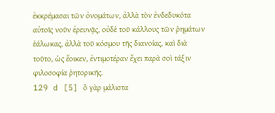ἐκκρέμασαι τῶν ὀνομάτων, ἀλλὰ τὸν ἐνδεδυκότα αὐτοῖς νοῦν ἐρευνᾷς, οὐδὲ τοῦ κάλλους τῶν ῥημάτων ἑάλωκας, ἀλλὰ τοῦ κόσμου τῆς διανοίας, καὶ διὰ τοῦτο, ὡς ἔοικεν, ἐντιμοτέραν ἔχει παρὰ σοὶ τάξιν φιλοσοφία ῥητορικῆς.
129 d [5] ὃ γὰρ μάλιστα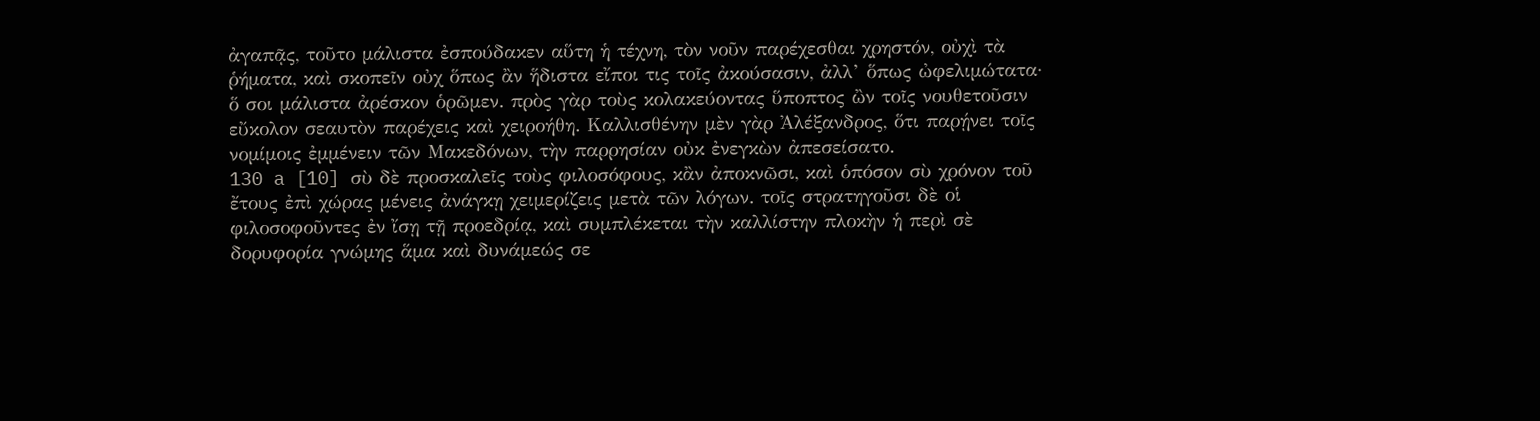ἀγαπᾷς, τοῦτο μάλιστα ἐσπούδακεν αὕτη ἡ τέχνη, τὸν νοῦν παρέχεσθαι χρηστόν, οὐχὶ τὰ ῥήματα, καὶ σκοπεῖν οὐχ ὅπως ἂν ἥδιστα εἴποι τις τοῖς ἀκούσασιν, ἀλλ’ ὅπως ὠφελιμώτατα· ὅ σοι μάλιστα ἀρέσκον ὁρῶμεν. πρὸς γὰρ τοὺς κολακεύοντας ὕποπτος ὢν τοῖς νουθετοῦσιν εὔκολον σεαυτὸν παρέχεις καὶ χειροήθη. Καλλισθένην μὲν γὰρ Ἀλέξανδρος, ὅτι παρῄνει τοῖς νομίμοις ἐμμένειν τῶν Μακεδόνων, τὴν παρρησίαν οὐκ ἐνεγκὼν ἀπεσείσατο.
130 a [10] σὺ δὲ προσκαλεῖς τοὺς φιλοσόφους, κἂν ἀποκνῶσι, καὶ ὁπόσον σὺ χρόνον τοῦ ἔτους ἐπὶ χώρας μένεις ἀνάγκῃ χειμερίζεις μετὰ τῶν λόγων. τοῖς στρατηγοῦσι δὲ οἱ φιλοσοφοῦντες ἐν ἴσῃ τῇ προεδρίᾳ, καὶ συμπλέκεται τὴν καλλίστην πλοκὴν ἡ περὶ σὲ δορυφορία γνώμης ἅμα καὶ δυνάμεώς σε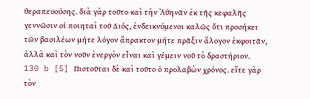θεραπευούσης. διὰ γὰρ τοῦτο καὶ τὴν Ἀθηνᾶν ἐκ τῆς κεφαλῆς γεννῶσιν οἱ ποιηταὶ τοῦ Διός, ἐνδεικνύμενοι καλῶς ὅτι προσήκει τῶν βασιλέων μήτε λόγον ἄπρακτον μήτε πρᾶξιν ἄλογον ἐκφοιτᾶν, ἀλλὰ καὶ τὸν νοῦν ἐνεργὸν εἶναι καὶ γέμειν νοῦ τὸ δραστήριον.
130 b [5] Πιστοῦται δὲ καὶ τοῦτο ὁ προλαβὼν χρόνος. εἴτε γὰρ τὸν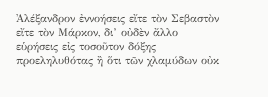Ἀλέξανδρον ἐννοήσεις εἴτε τὸν Σεβαστὸν εἴτε τὸν Μάρκον, δι’ οὐδὲν ἄλλο εὑρήσεις εἰς τοσοῦτον δόξης προεληλυθότας ἢ ὅτι τῶν χλαμύδων οὐκ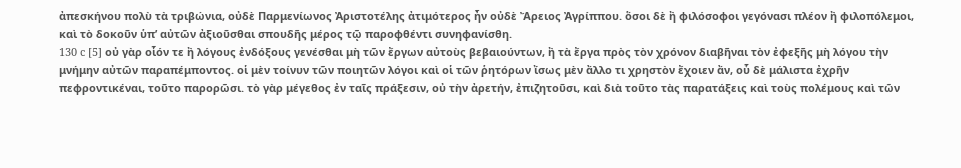ἀπεσκήνου πολὺ τὰ τριβώνια, οὐδὲ Παρμενίωνος Ἀριστοτέλης ἀτιμότερος ἦν οὐδὲ Ἄρειος Ἀγρίππου. ὅσοι δὲ ἢ φιλόσοφοι γεγόνασι πλέον ἢ φιλοπόλεμοι, καὶ τὸ δοκοῦν ὑπ’ αὐτῶν ἀξιοῦσθαι σπουδῆς μέρος τῷ παροφθέντι συνηφανίσθη.
130 c [5] οὐ γὰρ οἷόν τε ἢ λόγους ἐνδόξους γενέσθαι μὴ τῶν ἔργων αὐτοὺς βεβαιούντων, ἢ τὰ ἔργα πρὸς τὸν χρόνον διαβῆναι τὸν ἐφεξῆς μὴ λόγου τὴν μνήμην αὐτῶν παραπέμποντος. οἱ μὲν τοίνυν τῶν ποιητῶν λόγοι καὶ οἱ τῶν ῥητόρων ἴσως μὲν ἄλλο τι χρηστὸν ἔχοιεν ἄν, οὗ δὲ μάλιστα ἐχρῆν πεφροντικέναι, τοῦτο παρορῶσι. τὸ γὰρ μέγεθος ἐν ταῖς πράξεσιν, οὐ τὴν ἀρετήν, ἐπιζητοῦσι, καὶ διὰ τοῦτο τὰς παρατάξεις καὶ τοὺς πολέμους καὶ τῶν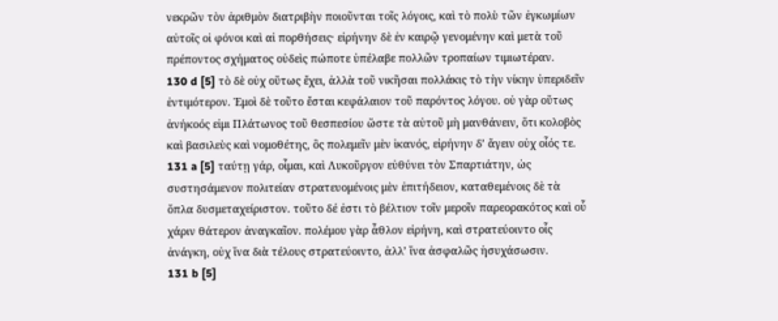νεκρῶν τὸν ἀριθμὸν διατριβὴν ποιοῦνται τοῖς λόγοις, καὶ τὸ πολὺ τῶν ἐγκωμίων αὐτοῖς οἱ φόνοι καὶ αἱ πορθήσεις· εἰρήνην δὲ ἐν καιρῷ γενομένην καὶ μετὰ τοῦ πρέποντος σχήματος οὐδεὶς πώποτε ὑπέλαβε πολλῶν τροπαίων τιμιωτέραν.
130 d [5] τὸ δὲ οὐχ οὕτως ἔχει, ἀλλὰ τοῦ νικῆσαι πολλάκις τὸ τὴν νίκην ὑπεριδεῖν ἐντιμότερον. Ἐμοὶ δὲ τοῦτο ἔσται κεφάλαιον τοῦ παρόντος λόγου. οὐ γὰρ οὕτως ἀνήκοός εἰμι Πλάτωνος τοῦ θεσπεσίου ὥστε τὰ αὐτοῦ μὴ μανθάνειν, ὅτι κολοβὸς καὶ βασιλεὺς καὶ νομοθέτης, ὃς πολεμεῖν μὲν ἱκανός, εἰρήνην δ’ ἄγειν οὐχ οἷός τε.
131 a [5] ταύτῃ γάρ, οἶμαι, καὶ Λυκοῦργον εὐθύνει τὸν Σπαρτιάτην, ὡς συστησάμενον πολιτείαν στρατευομένοις μὲν ἐπιτήδειον, καταθεμένοις δὲ τὰ ὅπλα δυσμεταχείριστον. τοῦτο δέ ἐστι τὸ βέλτιον τοῖν μεροῖν παρεορακότος καὶ οὗ χάριν θάτερον ἀναγκαῖον. πολέμου γὰρ ἆθλον εἰρήνη, καὶ στρατεύοιντο οἷς ἀνάγκη, οὐχ ἵνα διὰ τέλους στρατεύοιντο, ἀλλ’ ἵνα ἀσφαλῶς ἡσυχάσωσιν.
131 b [5]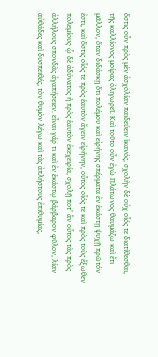ὅστις οὖν πρὸς μὲν ἀσχολίαν παιδεύειν ἱκανός, σχολὴν δὲ οὐχ οἷός τε διατίθεσθαι, τῆς καλλίονος μοίρας ὀλιγωρεῖ. Καὶ τοῦτο οὖν ἐγὼ Πλάτωνος θαυμάζω καὶ ἔτι μᾶλλον, ὅταν διδάσκῃ ὅτι πολέμου καὶ εἰρήνης σπέρματα ἐν ἑκάστῃ ψυχῇ πρῶτόν ἐστι, καὶ ὅστις οἷός τε πρὸς ἑαυτὸν ἄγειν εἰρήνην, οὗτος οἷός τε καὶ πρὸς τοὺς ἔξωθεν πολεμίους· ᾧ δὲ ἀδύνατος ἡ πρὸς ἑαυτὸν ἐκεχειρία, σχολῇ ποτ’ ἂν οὗτος τὰς πρὸς ἀλλήλους σπονδὰς ἀγαπήσειεν. εἶναι γάρ τι καὶ ἐν ἑκάστῳ βάρβαρον φῦλον, λίαν αὐθάδες καὶ δυσπειθές, τὸν θυμὸν λέγω καὶ τὰς ἀπλήστους ἐπιθυμίας,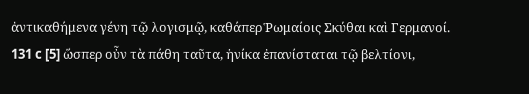ἀντικαθήμενα γένη τῷ λογισμῷ, καθάπερ Ῥωμαίοις Σκύθαι καὶ Γερμανοί.
131 c [5] ὥσπερ οὖν τὰ πάθη ταῦτα, ἡνίκα ἐπανίσταται τῷ βελτίονι,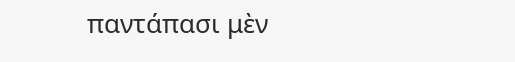παντάπασι μὲν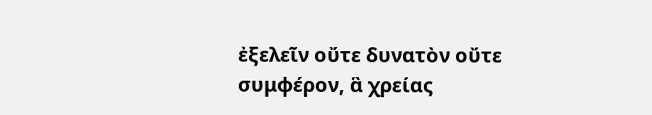ἐξελεῖν οὔτε δυνατὸν οὔτε συμφέρον, ἃ χρείας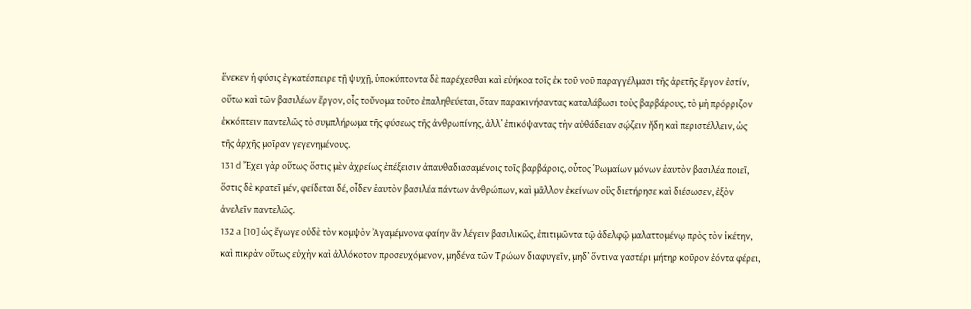ἕνεκεν ἡ φύσις ἐγκατέσπειρε τῇ ψυχῇ, ὑποκύπτοντα δὲ παρέχεσθαι καὶ εὐήκοα τοῖς ἐκ τοῦ νοῦ παραγγέλμασι τῆς ἀρετῆς ἔργον ἐστίν, οὕτω καὶ τῶν βασιλέων ἔργον, οἷς τοὔνομα τοῦτο ἐπαληθεύεται, ὅταν παρακινήσαντας καταλάβωσι τοὺς βαρβάρους, τὸ μὴ πρόρριζον ἐκκόπτειν παντελῶς τὸ συμπλήρωμα τῆς φύσεως τῆς ἀνθρωπίνης, ἀλλ’ ἐπικόψαντας τὴν αὐθάδειαν σῴζειν ἤδη καὶ περιστέλλειν, ὡς τῆς ἀρχῆς μοῖραν γεγενημένους.
131 d Ἔχει γὰρ οὕτως· ὅστις μὲν ἀχρείως ἐπέξεισιν ἀπαυθαδιασαμένοις τοῖς βαρβάροις, οὗτος Ῥωμαίων μόνων ἑαυτὸν βασιλέα ποιεῖ, ὅστις δὲ κρατεῖ μέν, φείδεται δέ, οἶδεν ἑαυτὸν βασιλέα πάντων ἀνθρώπων, καὶ μᾶλλον ἐκείνων οὓς διετήρησε καὶ διέσωσεν, ἐξὸν ἀνελεῖν παντελῶς.
132 a [10] ὡς ἔγωγε οὐδὲ τὸν κομψὸν Ἀγαμέμνονα φαίην ἂν λέγειν βασιλικῶς, ἐπιτιμῶντα τῷ ἀδελφῷ μαλαττομένῳ πρὸς τὸν ἱκέτην, καὶ πικρὰν οὕτως εὐχὴν καὶ ἀλλόκοτον προσευχόμενον, μηδένα τῶν Τρώων διαφυγεῖν, μηδ’ ὅντινα γαστέρι μήτηρ κοῦρον ἐόντα φέρει,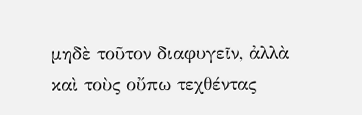μηδὲ τοῦτον διαφυγεῖν, ἀλλὰ καὶ τοὺς οὔπω τεχθέντας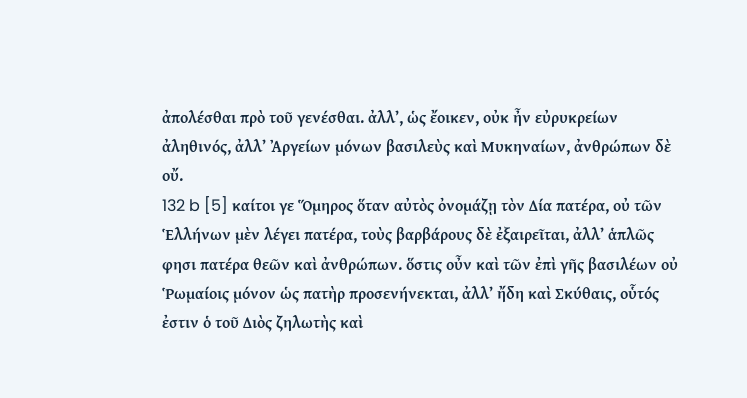ἀπολέσθαι πρὸ τοῦ γενέσθαι. ἀλλ’, ὡς ἔοικεν, οὐκ ἦν εὐρυκρείων ἀληθινός, ἀλλ’ Ἀργείων μόνων βασιλεὺς καὶ Μυκηναίων, ἀνθρώπων δὲ οὔ.
132 b [5] καίτοι γε Ὅμηρος ὅταν αὐτὸς ὀνομάζῃ τὸν Δία πατέρα, οὐ τῶν Ἑλλήνων μὲν λέγει πατέρα, τοὺς βαρβάρους δὲ ἐξαιρεῖται, ἀλλ’ ἁπλῶς φησι πατέρα θεῶν καὶ ἀνθρώπων. ὅστις οὖν καὶ τῶν ἐπὶ γῆς βασιλέων οὐ Ῥωμαίοις μόνον ὡς πατὴρ προσενήνεκται, ἀλλ’ ἤδη καὶ Σκύθαις, οὗτός ἐστιν ὁ τοῦ Διὸς ζηλωτὴς καὶ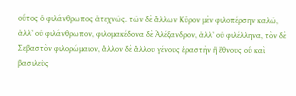οὗτος ὁ φιλάνθρωπος ἀτεχνῶς. τῶν δὲ ἄλλων Κῦρον μὲν φιλοπέρσην καλῶ, ἀλλ’ οὐ φιλάνθρωπον, φιλομακέδονα δὲ Ἀλέξανδρον, ἀλλ’ οὐ φιλέλληνα, τὸν δὲ Σεβαστὸν φιλορώμαιον, ἄλλον δὲ ἄλλου γένους ἐραστὴν ἢ ἔθνους οὗ καὶ βασιλεὺς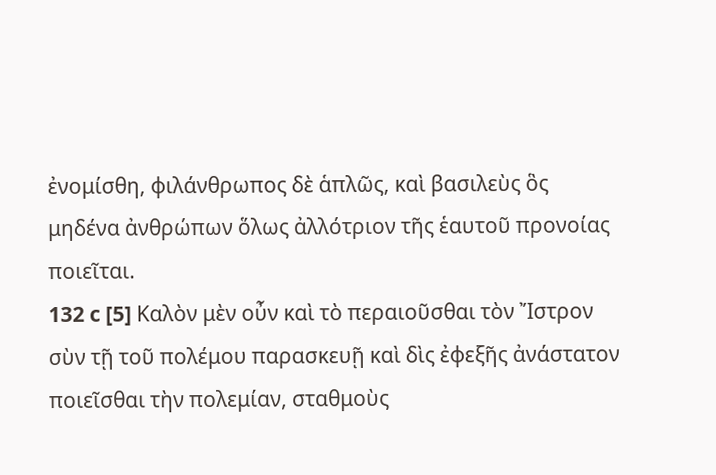ἐνομίσθη, φιλάνθρωπος δὲ ἁπλῶς, καὶ βασιλεὺς ὃς μηδένα ἀνθρώπων ὅλως ἀλλότριον τῆς ἑαυτοῦ προνοίας ποιεῖται.
132 c [5] Καλὸν μὲν οὖν καὶ τὸ περαιοῦσθαι τὸν Ἴστρον σὺν τῇ τοῦ πολέμου παρασκευῇ καὶ δὶς ἐφεξῆς ἀνάστατον ποιεῖσθαι τὴν πολεμίαν, σταθμοὺς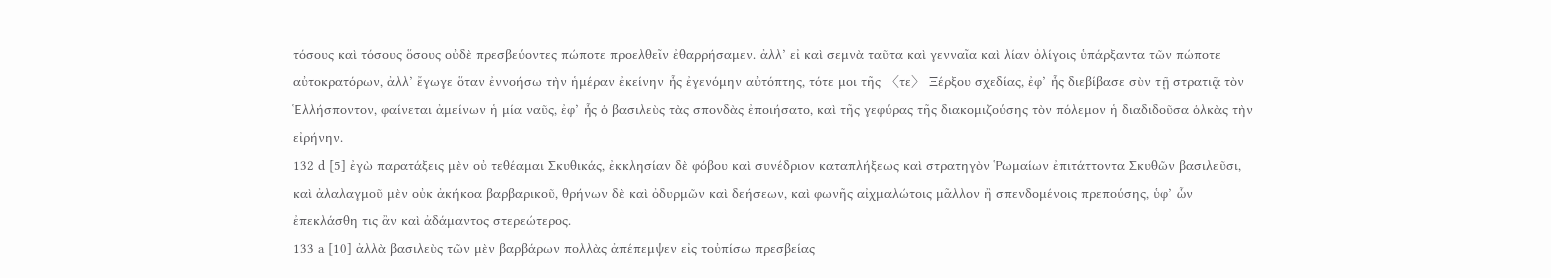τόσους καὶ τόσους ὅσους οὐδὲ πρεσβεύοντες πώποτε προελθεῖν ἐθαρρήσαμεν. ἀλλ’ εἰ καὶ σεμνὰ ταῦτα καὶ γενναῖα καὶ λίαν ὀλίγοις ὑπάρξαντα τῶν πώποτε αὐτοκρατόρων, ἀλλ’ ἔγωγε ὅταν ἐννοήσω τὴν ἡμέραν ἐκείνην ἧς ἐγενόμην αὐτόπτης, τότε μοι τῆς 〈τε〉 Ξέρξου σχεδίας, ἐφ’ ἧς διεβίβασε σὺν τῇ στρατιᾷ τὸν Ἑλλήσποντον, φαίνεται ἀμείνων ἡ μία ναῦς, ἐφ’ ἧς ὁ βασιλεὺς τὰς σπονδὰς ἐποιήσατο, καὶ τῆς γεφύρας τῆς διακομιζούσης τὸν πόλεμον ἡ διαδιδοῦσα ὁλκὰς τὴν εἰρήνην.
132 d [5] ἐγὼ παρατάξεις μὲν οὐ τεθέαμαι Σκυθικάς, ἐκκλησίαν δὲ φόβου καὶ συνέδριον καταπλήξεως καὶ στρατηγὸν Ῥωμαίων ἐπιτάττοντα Σκυθῶν βασιλεῦσι, καὶ ἀλαλαγμοῦ μὲν οὐκ ἀκήκοα βαρβαρικοῦ, θρήνων δὲ καὶ ὀδυρμῶν καὶ δεήσεων, καὶ φωνῆς αἰχμαλώτοις μᾶλλον ἢ σπενδομένοις πρεπούσης, ὑφ’ ὧν ἐπεκλάσθη τις ἂν καὶ ἀδάμαντος στερεώτερος.
133 a [10] ἀλλὰ βασιλεὺς τῶν μὲν βαρβάρων πολλὰς ἀπέπεμψεν εἰς τοὐπίσω πρεσβείας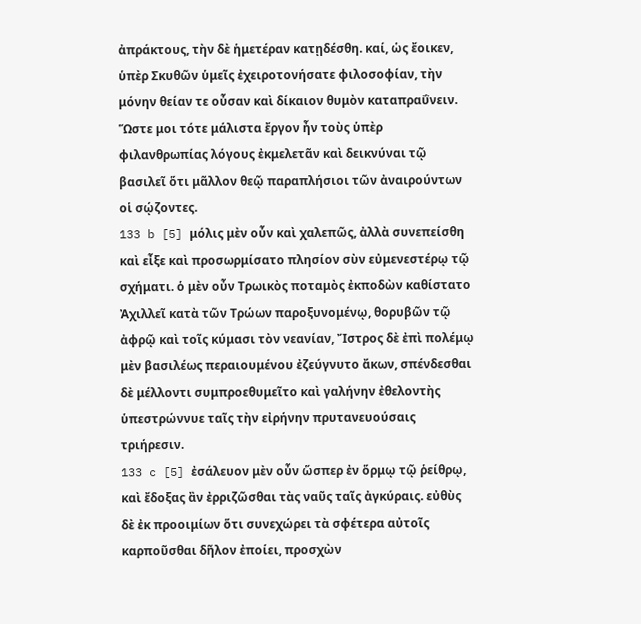ἀπράκτους, τὴν δὲ ἡμετέραν κατῃδέσθη. καί, ὡς ἔοικεν, ὑπὲρ Σκυθῶν ὑμεῖς ἐχειροτονήσατε φιλοσοφίαν, τὴν μόνην θείαν τε οὖσαν καὶ δίκαιον θυμὸν καταπραΰνειν. Ὥστε μοι τότε μάλιστα ἔργον ἦν τοὺς ὑπὲρ φιλανθρωπίας λόγους ἐκμελετᾶν καὶ δεικνύναι τῷ βασιλεῖ ὅτι μᾶλλον θεῷ παραπλήσιοι τῶν ἀναιρούντων οἱ σῴζοντες.
133 b [5] μόλις μὲν οὖν καὶ χαλεπῶς, ἀλλὰ συνεπείσθη καὶ εἶξε καὶ προσωρμίσατο πλησίον σὺν εὐμενεστέρῳ τῷ σχήματι. ὁ μὲν οὖν Τρωικὸς ποταμὸς ἐκποδὼν καθίστατο Ἀχιλλεῖ κατὰ τῶν Τρώων παροξυνομένῳ, θορυβῶν τῷ ἀφρῷ καὶ τοῖς κύμασι τὸν νεανίαν, Ἴστρος δὲ ἐπὶ πολέμῳ μὲν βασιλέως περαιουμένου ἐζεύγνυτο ἄκων, σπένδεσθαι δὲ μέλλοντι συμπροεθυμεῖτο καὶ γαλήνην ἐθελοντὴς ὑπεστρώννυε ταῖς τὴν εἰρήνην πρυτανευούσαις τριήρεσιν.
133 c [5] ἐσάλευον μὲν οὖν ὥσπερ ἐν ὅρμῳ τῷ ῥείθρῳ, καὶ ἔδοξας ἂν ἐρριζῶσθαι τὰς ναῦς ταῖς ἀγκύραις. εὐθὺς δὲ ἐκ προοιμίων ὅτι συνεχώρει τὰ σφέτερα αὐτοῖς καρποῦσθαι δῆλον ἐποίει, προσχὼν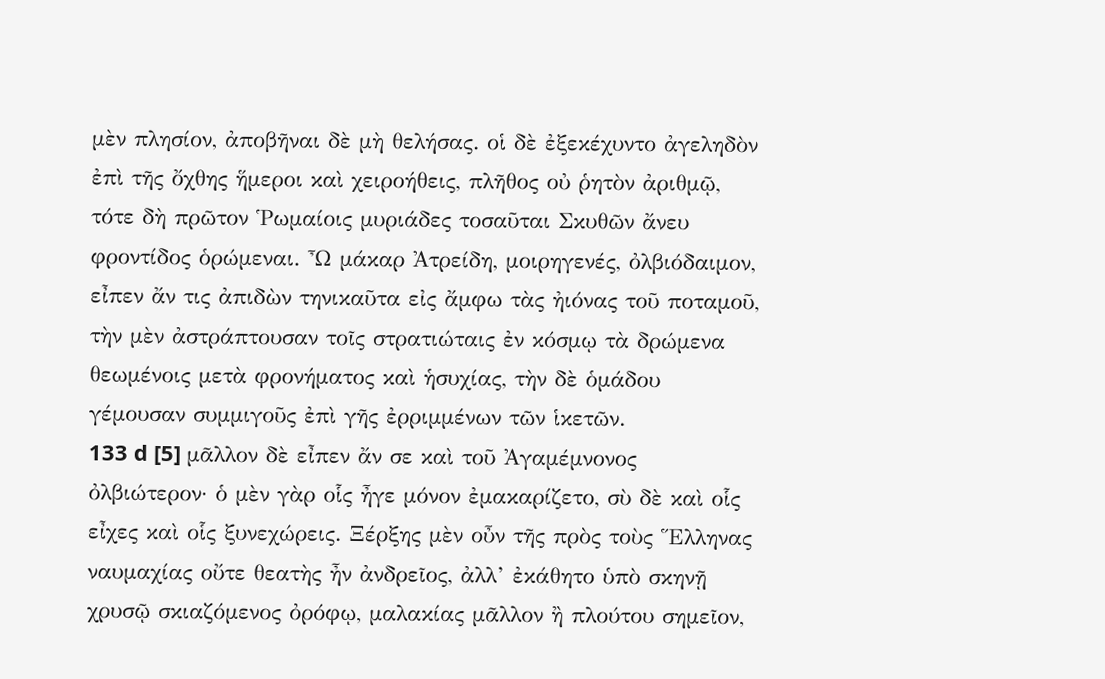μὲν πλησίον, ἀποβῆναι δὲ μὴ θελήσας. οἱ δὲ ἐξεκέχυντο ἀγεληδὸν ἐπὶ τῆς ὄχθης ἥμεροι καὶ χειροήθεις, πλῆθος οὐ ῥητὸν ἀριθμῷ, τότε δὴ πρῶτον Ῥωμαίοις μυριάδες τοσαῦται Σκυθῶν ἄνευ φροντίδος ὁρώμεναι. Ὦ μάκαρ Ἀτρείδη, μοιρηγενές, ὀλβιόδαιμον, εἶπεν ἄν τις ἀπιδὼν τηνικαῦτα εἰς ἄμφω τὰς ἠιόνας τοῦ ποταμοῦ, τὴν μὲν ἀστράπτουσαν τοῖς στρατιώταις ἐν κόσμῳ τὰ δρώμενα θεωμένοις μετὰ φρονήματος καὶ ἡσυχίας, τὴν δὲ ὁμάδου γέμουσαν συμμιγοῦς ἐπὶ γῆς ἐρριμμένων τῶν ἱκετῶν.
133 d [5] μᾶλλον δὲ εἶπεν ἄν σε καὶ τοῦ Ἀγαμέμνονος ὀλβιώτερον· ὁ μὲν γὰρ οἷς ἦγε μόνον ἐμακαρίζετο, σὺ δὲ καὶ οἷς εἶχες καὶ οἷς ξυνεχώρεις. Ξέρξης μὲν οὖν τῆς πρὸς τοὺς Ἕλληνας ναυμαχίας οὔτε θεατὴς ἦν ἀνδρεῖος, ἀλλ’ ἐκάθητο ὑπὸ σκηνῇ χρυσῷ σκιαζόμενος ὀρόφῳ, μαλακίας μᾶλλον ἢ πλούτου σημεῖον,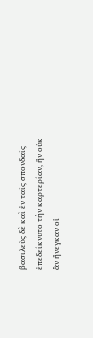βασιλεὺς δὲ καὶ ἐν ταῖς σπονδαῖς ἐπεδείκνυτο τὴν καρτερίαν, ἣν οὐκ ἂν ἤνεγκαν οἱ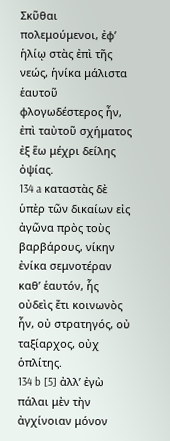Σκῦθαι πολεμούμενοι, ἐφ’ ἡλίῳ στὰς ἐπὶ τῆς νεώς, ἡνίκα μάλιστα ἑαυτοῦ φλογωδέστερος ἦν, ἐπὶ ταὐτοῦ σχήματος ἐξ ἕω μέχρι δείλης ὀψίας.
134 a καταστὰς δὲ ὑπὲρ τῶν δικαίων εἰς ἀγῶνα πρὸς τοὺς βαρβάρους, νίκην ἐνίκα σεμνοτέραν καθ’ ἑαυτόν, ἧς οὐδεὶς ἔτι κοινωνὸς ἦν, οὐ στρατηγός, οὐ ταξίαρχος, οὐχ ὁπλίτης.
134 b [5] ἀλλ’ ἐγὼ πάλαι μὲν τὴν ἀγχίνοιαν μόνον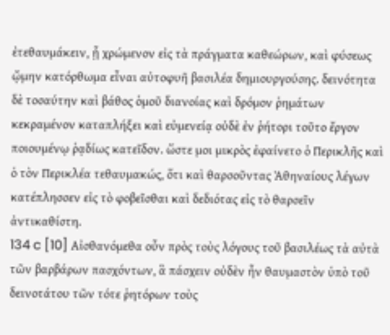ἐτεθαυμάκειν, ᾗ χρώμενον εἰς τὰ πράγματα καθεώρων, καὶ φύσεως ᾤμην κατόρθωμα εἶναι αὐτοφυῆ βασιλέα δημιουργούσης. δεινότητα δὲ τοσαύτην καὶ βάθος ὁμοῦ διανοίας καὶ δρόμον ῥημάτων κεκραμένον καταπλήξει καὶ εὐμενείᾳ οὐδὲ ἐν ῥήτορι τοῦτο ἔργον ποιουμένῳ ῥᾳδίως κατεῖδον. ὥστε μοι μικρὸς ἐφαίνετο ὁ Περικλῆς καὶ ὁ τὸν Περικλέα τεθαυμακώς, ὅτι καὶ θαρσοῦντας Ἀθηναίους λέγων κατέπλησσεν εἰς τὸ φοβεῖσθαι καὶ δεδιότας εἰς τὸ θαρσεῖν ἀντικαθίστη.
134 c [10] Αἰσθανόμεθα οὖν πρὸς τοὺς λόγους τοῦ βασιλέως τὰ αὐτὰ τῶν βαρβάρων πασχόντων, ἃ πάσχειν οὐδὲν ἦν θαυμαστὸν ὑπὸ τοῦ δεινοτάτου τῶν τότε ῥητόρων τοὺς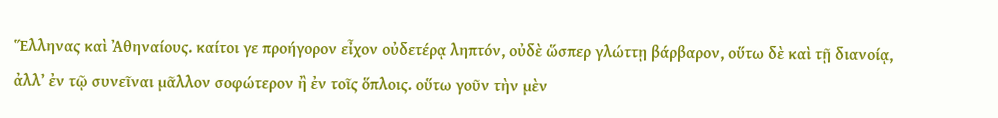Ἕλληνας καὶ Ἀθηναίους. καίτοι γε προήγορον εἶχον οὐδετέρᾳ ληπτόν, οὐδὲ ὥσπερ γλώττῃ βάρβαρον, οὕτω δὲ καὶ τῇ διανοίᾳ, ἀλλ’ ἐν τῷ συνεῖναι μᾶλλον σοφώτερον ἢ ἐν τοῖς ὅπλοις. οὕτω γοῦν τὴν μὲν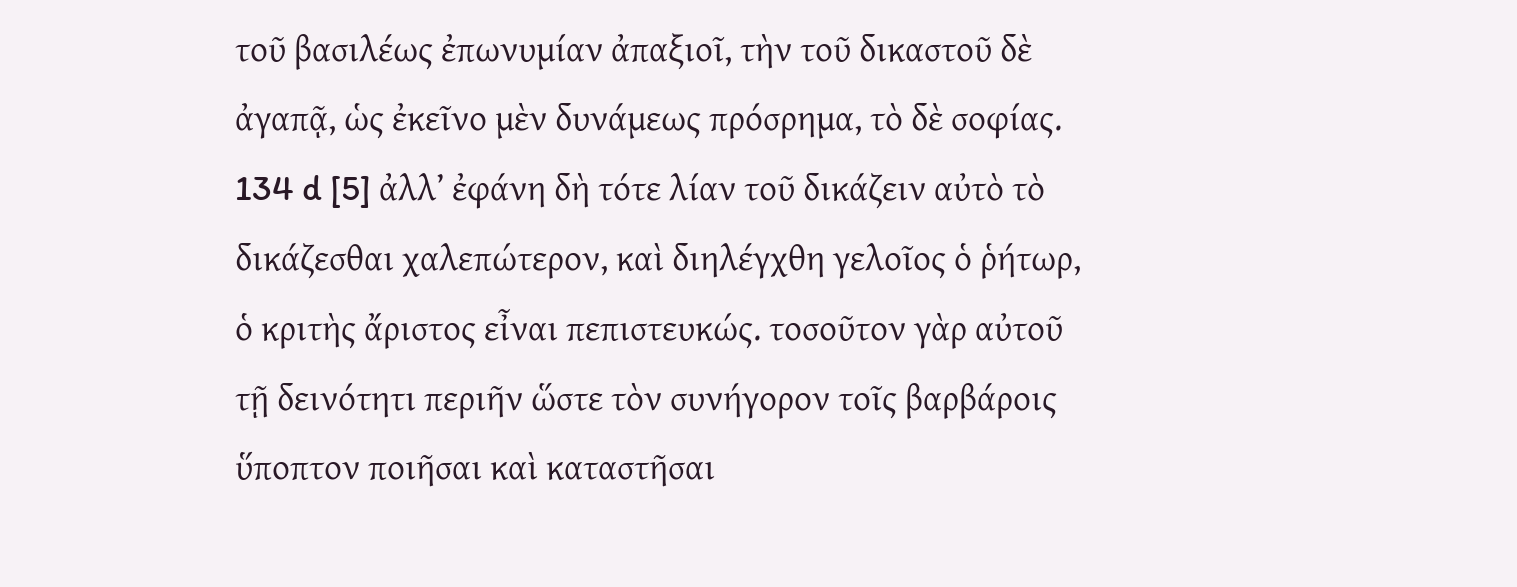τοῦ βασιλέως ἐπωνυμίαν ἀπαξιοῖ, τὴν τοῦ δικαστοῦ δὲ ἀγαπᾷ, ὡς ἐκεῖνο μὲν δυνάμεως πρόσρημα, τὸ δὲ σοφίας.
134 d [5] ἀλλ’ ἐφάνη δὴ τότε λίαν τοῦ δικάζειν αὐτὸ τὸ δικάζεσθαι χαλεπώτερον, καὶ διηλέγχθη γελοῖος ὁ ῥήτωρ, ὁ κριτὴς ἄριστος εἶναι πεπιστευκώς. τοσοῦτον γὰρ αὐτοῦ τῇ δεινότητι περιῆν ὥστε τὸν συνήγορον τοῖς βαρβάροις ὕποπτον ποιῆσαι καὶ καταστῆσαι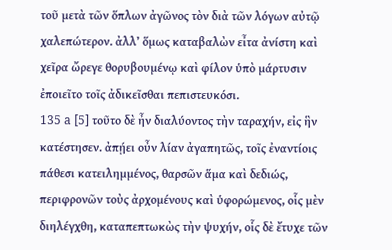τοῦ μετὰ τῶν ὅπλων ἀγῶνος τὸν διὰ τῶν λόγων αὐτῷ χαλεπώτερον. ἀλλ’ ὅμως καταβαλὼν εἶτα ἀνίστη καὶ χεῖρα ὤρεγε θορυβουμένῳ καὶ φίλον ὑπὸ μάρτυσιν ἐποιεῖτο τοῖς ἀδικεῖσθαι πεπιστευκόσι.
135 a [5] τοῦτο δὲ ἦν διαλύοντος τὴν ταραχήν, εἰς ἣν κατέστησεν. ἀπῄει οὖν λίαν ἀγαπητῶς, τοῖς ἐναντίοις πάθεσι κατειλημμένος, θαρσῶν ἅμα καὶ δεδιώς, περιφρονῶν τοὺς ἀρχομένους καὶ ὑφορώμενος, οἷς μὲν διηλέγχθη, καταπεπτωκὼς τὴν ψυχήν, οἷς δὲ ἔτυχε τῶν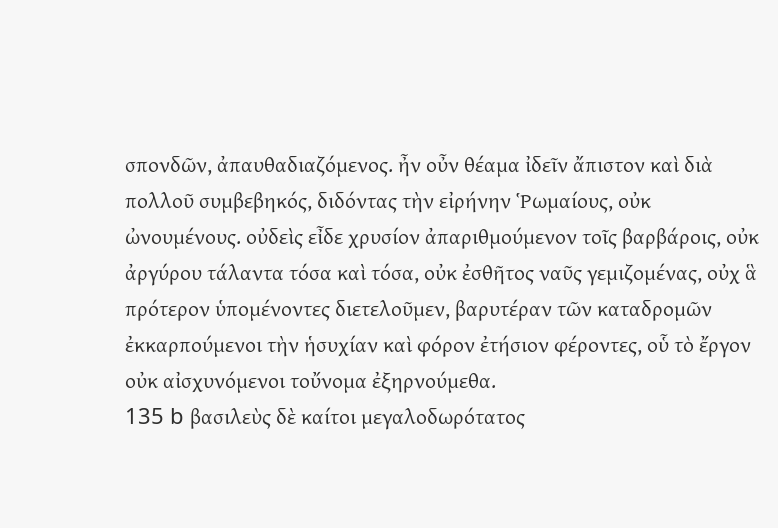σπονδῶν, ἀπαυθαδιαζόμενος. ἦν οὖν θέαμα ἰδεῖν ἄπιστον καὶ διὰ πολλοῦ συμβεβηκός, διδόντας τὴν εἰρήνην Ῥωμαίους, οὐκ ὠνουμένους. οὐδεὶς εἶδε χρυσίον ἀπαριθμούμενον τοῖς βαρβάροις, οὐκ ἀργύρου τάλαντα τόσα καὶ τόσα, οὐκ ἐσθῆτος ναῦς γεμιζομένας, οὐχ ἃ πρότερον ὑπομένοντες διετελοῦμεν, βαρυτέραν τῶν καταδρομῶν ἐκκαρπούμενοι τὴν ἡσυχίαν καὶ φόρον ἐτήσιον φέροντες, οὗ τὸ ἔργον οὐκ αἰσχυνόμενοι τοὔνομα ἐξηρνούμεθα.
135 b βασιλεὺς δὲ καίτοι μεγαλοδωρότατος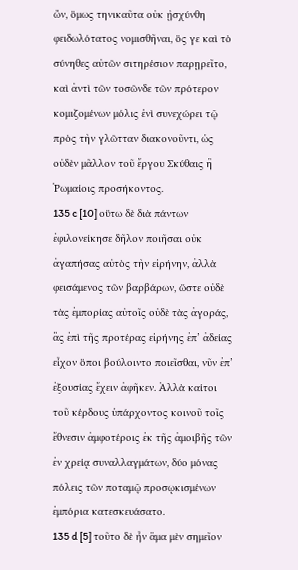ὤν, ὅμως τηνικαῦτα οὐκ ᾐσχύνθη φειδωλότατος νομισθῆναι, ὅς γε καὶ τὸ σύνηθες αὐτῶν σιτηρέσιον παρῃρεῖτο, καὶ ἀντὶ τῶν τοσῶνδε τῶν πρότερον κομιζομένων μόλις ἑνὶ συνεχώρει τῷ πρὸς τὴν γλῶτταν διακονοῦντι, ὡς οὐδὲν μᾶλλον τοῦ ἔργου Σκύθαις ἢ Ῥωμαίοις προσήκοντος.
135 c [10] οὕτω δὲ διὰ πάντων ἐφιλονείκησε δῆλον ποιῆσαι οὐκ ἀγαπήσας αὐτὸς τὴν εἰρήνην, ἀλλὰ φεισάμενος τῶν βαρβάρων, ὥστε οὐδὲ τὰς ἐμπορίας αὐτοῖς οὐδὲ τὰς ἀγοράς, ἃς ἐπὶ τῆς προτέρας εἰρήνης ἐπ’ ἀδείας εἶχον ὅποι βούλοιντο ποιεῖσθαι, νῦν ἐπ’ ἐξουσίας ἔχειν ἀφῆκεν. Ἀλλὰ καίτοι τοῦ κέρδους ὑπάρχοντος κοινοῦ τοῖς ἔθνεσιν ἀμφοτέροις ἐκ τῆς ἀμοιβῆς τῶν ἐν χρείᾳ συναλλαγμάτων, δύο μόνας πόλεις τῶν ποταμῷ προσῳκισμένων ἐμπόρια κατεσκευάσατο.
135 d [5] τοῦτο δὲ ἦν ἅμα μὲν σημεῖον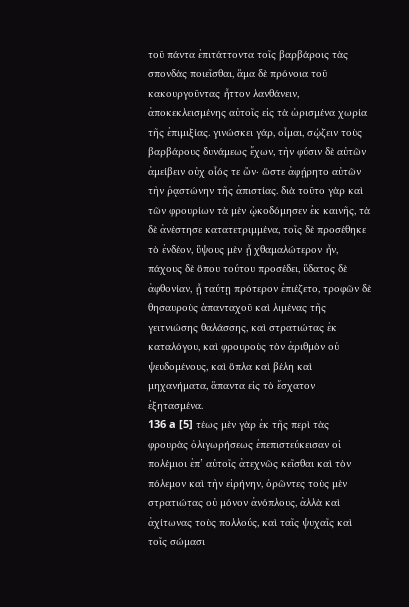τοῦ πάντα ἐπιτάττοντα τοῖς βαρβάροις τὰς σπονδὰς ποιεῖσθαι, ἅμα δὲ πρόνοια τοῦ κακουργοῦντας ἧττον λανθάνειν, ἀποκεκλεισμένης αὐτοῖς εἰς τὰ ὡρισμένα χωρία τῆς ἐπιμιξίας. γινώσκει γάρ, οἶμαι, σῴζειν τοὺς βαρβάρους δυνάμεως ἔχων, τὴν φύσιν δὲ αὐτῶν ἀμείβειν οὐχ οἷός τε ὤν· ὥστε ἀφῄρητο αὐτῶν τὴν ῥᾳστώνην τῆς ἀπιστίας. διὰ τοῦτο γὰρ καὶ τῶν φρουρίων τὰ μὲν ᾠκοδόμησεν ἐκ καινῆς, τὰ δὲ ἀνέστησε κατατετριμμένα, τοῖς δὲ προσέθηκε τὸ ἐνδέον, ὕψους μὲν ᾗ χθαμαλώτερον ἦν, πάχους δὲ ὅπου τούτου προσέδει, ὕδατος δὲ ἀφθονίαν, ᾗ ταύτῃ πρότερον ἐπιέζετο, τροφῶν δὲ θησαυροὺς ἁπανταχοῦ καὶ λιμένας τῆς γειτνιώσης θαλάσσης, καὶ στρατιώτας ἐκ καταλόγου, καὶ φρουροὺς τὸν ἀριθμὸν οὐ ψευδομένους, καὶ ὅπλα καὶ βέλη καὶ μηχανήματα, ἅπαντα εἰς τὸ ἔσχατον ἐξητασμένα.
136 a [5] τέως μὲν γὰρ ἐκ τῆς περὶ τὰς φρουρὰς ὀλιγωρήσεως ἐπεπιστεύκεισαν οἱ πολέμιοι ἐπ’ αὐτοῖς ἀτεχνῶς κεῖσθαι καὶ τὸν πόλεμον καὶ τὴν εἰρήνην, ὁρῶντες τοὺς μὲν στρατιώτας οὐ μόνον ἀνόπλους, ἀλλὰ καὶ ἀχίτωνας τοὺς πολλούς, καὶ ταῖς ψυχαῖς καὶ τοῖς σώμασι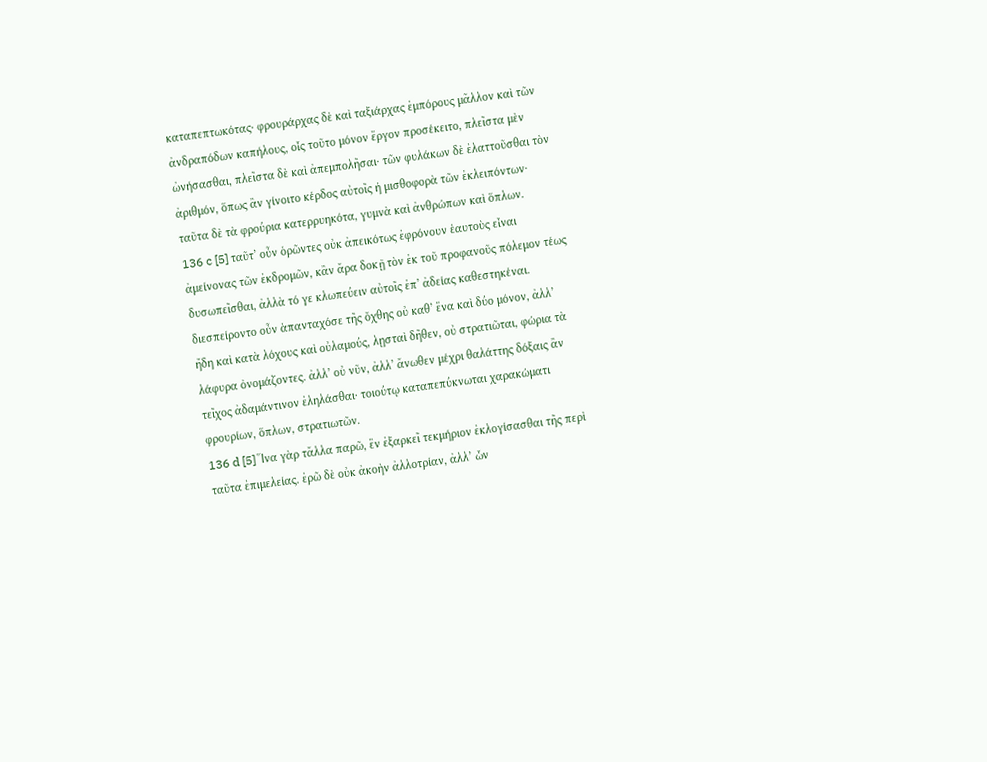καταπεπτωκότας· φρουράρχας δὲ καὶ ταξιάρχας ἐμπόρους μᾶλλον καὶ τῶν ἀνδραπόδων καπήλους, οἷς τοῦτο μόνον ἔργον προσέκειτο, πλεῖστα μὲν ὠνήσασθαι, πλεῖστα δὲ καὶ ἀπεμπολῆσαι· τῶν φυλάκων δὲ ἐλαττοῦσθαι τὸν ἀριθμόν, ὅπως ἂν γίνοιτο κέρδος αὐτοῖς ἡ μισθοφορὰ τῶν ἐκλειπόντων· ταῦτα δὲ τὰ φρούρια κατερρυηκότα, γυμνὰ καὶ ἀνθρώπων καὶ ὅπλων.
136 c [5] ταῦτ’ οὖν ὁρῶντες οὐκ ἀπεικότως ἐφρόνουν ἑαυτοὺς εἶναι ἀμείνονας τῶν ἐκδρομῶν, κἂν ἄρα δοκῇ τὸν ἐκ τοῦ προφανοῦς πόλεμον τέως δυσωπεῖσθαι, ἀλλὰ τό γε κλωπεύειν αὐτοῖς ἐπ’ ἀδείας καθεστηκέναι. διεσπείροντο οὖν ἁπανταχόσε τῆς ὄχθης οὐ καθ’ ἕνα καὶ δύο μόνον, ἀλλ’ ἤδη καὶ κατὰ λόχους καὶ οὐλαμούς, λῃσταὶ δῆθεν, οὐ στρατιῶται, φώρια τὰ λάφυρα ὀνομάζοντες. ἀλλ’ οὐ νῦν, ἀλλ’ ἄνωθεν μέχρι θαλάττης δόξαις ἂν τεῖχος ἀδαμάντινον ἐληλάσθαι· τοιούτῳ καταπεπύκνωται χαρακώματι φρουρίων, ὅπλων, στρατιωτῶν.
136 d [5] Ἵνα γὰρ τἄλλα παρῶ, ἓν ἐξαρκεῖ τεκμήριον ἐκλογίσασθαι τῆς περὶ ταῦτα ἐπιμελείας. ἐρῶ δὲ οὐκ ἀκοὴν ἀλλοτρίαν, ἀλλ’ ὧν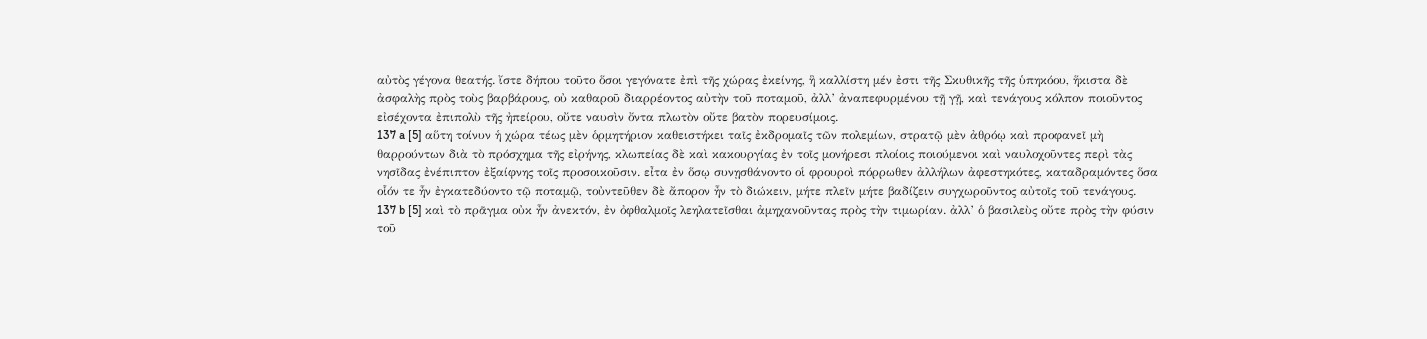αὐτὸς γέγονα θεατής. ἴστε δήπου τοῦτο ὅσοι γεγόνατε ἐπὶ τῆς χώρας ἐκείνης, ἣ καλλίστη μέν ἐστι τῆς Σκυθικῆς τῆς ὑπηκόου, ἥκιστα δὲ ἀσφαλὴς πρὸς τοὺς βαρβάρους, οὐ καθαροῦ διαρρέοντος αὐτὴν τοῦ ποταμοῦ, ἀλλ’ ἀναπεφυρμένου τῇ γῇ, καὶ τενάγους κόλπον ποιοῦντος εἰσέχοντα ἐπιπολὺ τῆς ἠπείρου, οὔτε ναυσὶν ὄντα πλωτὸν οὔτε βατὸν πορευσίμοις.
137 a [5] αὕτη τοίνυν ἡ χώρα τέως μὲν ὁρμητήριον καθειστήκει ταῖς ἐκδρομαῖς τῶν πολεμίων, στρατῷ μὲν ἀθρόῳ καὶ προφανεῖ μὴ θαρρούντων διὰ τὸ πρόσχημα τῆς εἰρήνης, κλωπείας δὲ καὶ κακουργίας ἐν τοῖς μονήρεσι πλοίοις ποιούμενοι καὶ ναυλοχοῦντες περὶ τὰς νησῖδας ἐνέπιπτον ἐξαίφνης τοῖς προσοικοῦσιν. εἶτα ἐν ὅσῳ συνῃσθάνοντο οἱ φρουροὶ πόρρωθεν ἀλλήλων ἀφεστηκότες, καταδραμόντες ὅσα οἷόν τε ἦν ἐγκατεδύοντο τῷ ποταμῷ, τοὐντεῦθεν δὲ ἄπορον ἦν τὸ διώκειν, μήτε πλεῖν μήτε βαδίζειν συγχωροῦντος αὐτοῖς τοῦ τενάγους.
137 b [5] καὶ τὸ πρᾶγμα οὐκ ἦν ἀνεκτόν, ἐν ὀφθαλμοῖς λεηλατεῖσθαι ἀμηχανοῦντας πρὸς τὴν τιμωρίαν. ἀλλ’ ὁ βασιλεὺς οὔτε πρὸς τὴν φύσιν τοῦ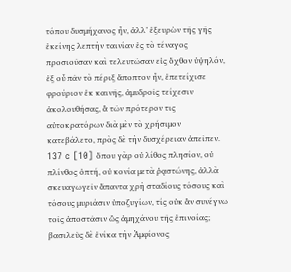τόπου δυσμήχανος ἦν, ἀλλ’ ἐξευρὼν τῆς γῆς ἐκείνης λεπτὴν ταινίαν ἐς τὸ τέναγος προσιοῦσαν καὶ τελευτῶσαν εἰς ὄχθον ὑψηλόν, ἐξ οὗ πᾶν τὸ πέριξ ἄποπτον ἦν, ἐπετείχισε φρούριον ἐκ καινῆς, ἀμυδροῖς τείχεσιν ἀκολουθήσας, ἃ τῶν πρότερον τις αὐτοκρατόρων διὰ μὲν τὸ χρήσιμον κατεβάλετο, πρὸς δὲ τὴν δυσχέρειαν ἀπεῖπεν.
137 c [10] ὅπου γὰρ οὐ λίθος πλησίον, οὐ πλίνθος ὀπτή, οὐ κονία μετὰ ῥᾳστώνης, ἀλλὰ σκευαγωγεῖν ἅπαντα χρὴ σταδίους τόσους καὶ τόσους μυριάσιν ὑποζυγίων, τίς οὐκ ἂν συνέγνω τοῖς ἀποστᾶσιν ὣς ἀμηχάνου τῆς ἐπινοίας; βασιλεὺς δὲ ἐνίκα τὴν Ἀμφίονος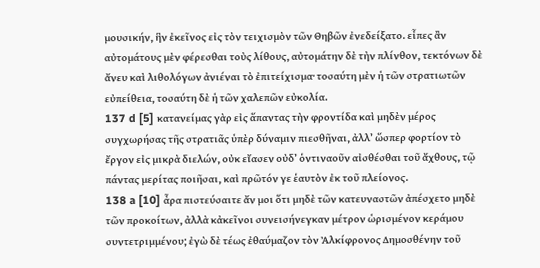μουσικήν, ἣν ἐκεῖνος εἰς τὸν τειχισμὸν τῶν Θηβῶν ἐνεδείξατο. εἶπες ἂν αὐτομάτους μὲν φέρεσθαι τοὺς λίθους, αὐτομάτην δὲ τὴν πλίνθον, τεκτόνων δὲ ἄνευ καὶ λιθολόγων ἀνιέναι τὸ ἐπιτείχισμα· τοσαύτη μὲν ἡ τῶν στρατιωτῶν εὐπείθεια, τοσαύτη δὲ ἡ τῶν χαλεπῶν εὐκολία.
137 d [5] κατανείμας γὰρ εἰς ἅπαντας τὴν φροντίδα καὶ μηδὲν μέρος συγχωρήσας τῆς στρατιᾶς ὑπὲρ δύναμιν πιεσθῆναι, ἀλλ’ ὥσπερ φορτίον τὸ ἔργον εἰς μικρὰ διελών, οὐκ εἴασεν οὐδ’ ὁντιναοῦν αἰσθέσθαι τοῦ ἄχθους, τῷ πάντας μερίτας ποιῆσαι, καὶ πρῶτόν γε ἑαυτὸν ἐκ τοῦ πλείονος.
138 a [10] ἆρα πιστεύσαιτε ἄν μοι ὅτι μηδὲ τῶν κατευναστῶν ἀπέσχετο μηδὲ τῶν προκοίτων, ἀλλὰ κἀκεῖνοι συνεισήνεγκαν μέτρον ὡρισμένον κεράμου συντετριμμένου; ἐγὼ δὲ τέως ἐθαύμαζον τὸν Ἀλκίφρονος Δημοσθένην τοῦ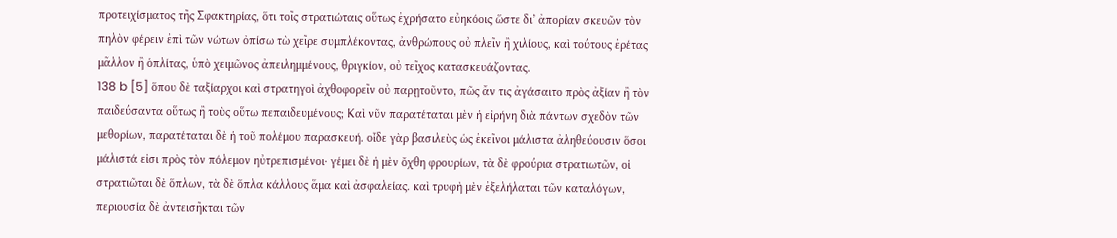προτειχίσματος τῆς Σφακτηρίας, ὅτι τοῖς στρατιώταις οὕτως ἐχρήσατο εὐηκόοις ὥστε δι’ ἀπορίαν σκευῶν τὸν πηλὸν φέρειν ἐπὶ τῶν νώτων ὀπίσω τὼ χεῖρε συμπλέκοντας, ἀνθρώπους οὐ πλεῖν ἢ χιλίους, καὶ τούτους ἐρέτας μᾶλλον ἢ ὁπλίτας, ὑπὸ χειμῶνος ἀπειλημμένους, θριγκίον, οὐ τεῖχος κατασκευάζοντας.
138 b [5] ὅπου δὲ ταξίαρχοι καὶ στρατηγοὶ ἀχθοφορεῖν οὐ παρῃτοῦντο, πῶς ἄν τις ἀγάσαιτο πρὸς ἀξίαν ἢ τὸν παιδεύσαντα οὕτως ἢ τοὺς οὕτω πεπαιδευμένους; Καὶ νῦν παρατέταται μὲν ἡ εἰρήνη διὰ πάντων σχεδὸν τῶν μεθορίων, παρατέταται δὲ ἡ τοῦ πολέμου παρασκευή. οἶδε γὰρ βασιλεὺς ὡς ἐκεῖνοι μάλιστα ἀληθεύουσιν ὅσοι μάλιστά εἰσι πρὸς τὸν πόλεμον ηὐτρεπισμένοι· γέμει δὲ ἡ μὲν ὄχθη φρουρίων, τὰ δὲ φρούρια στρατιωτῶν, οἱ στρατιῶται δὲ ὅπλων, τὰ δὲ ὅπλα κάλλους ἅμα καὶ ἀσφαλείας. καὶ τρυφὴ μὲν ἐξελήλαται τῶν καταλόγων, περιουσία δὲ ἀντεισῆκται τῶν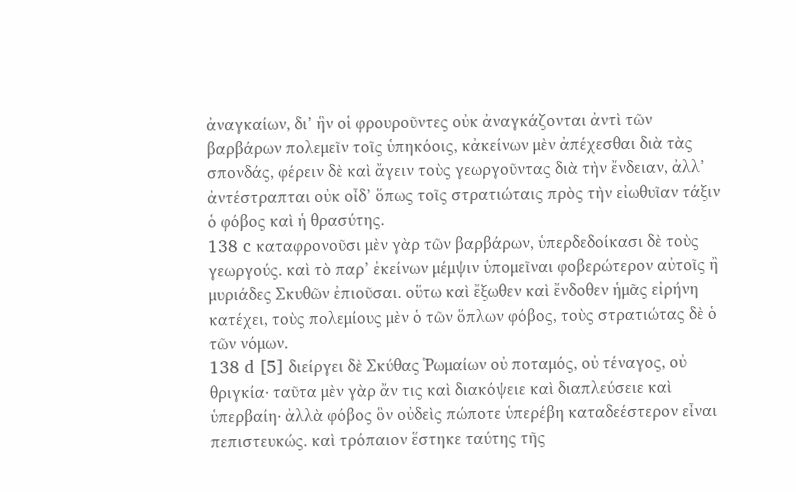ἀναγκαίων, δι’ ἣν οἱ φρουροῦντες οὐκ ἀναγκάζονται ἀντὶ τῶν βαρβάρων πολεμεῖν τοῖς ὑπηκόοις, κἀκείνων μὲν ἀπέχεσθαι διὰ τὰς σπονδάς, φέρειν δὲ καὶ ἄγειν τοὺς γεωργοῦντας διὰ τὴν ἔνδειαν, ἀλλ’ ἀντέστραπται οὐκ οἶδ’ ὅπως τοῖς στρατιώταις πρὸς τὴν εἰωθυῖαν τάξιν ὁ φόβος καὶ ἡ θρασύτης.
138 c καταφρονοῦσι μὲν γὰρ τῶν βαρβάρων, ὑπερδεδοίκασι δὲ τοὺς γεωργούς. καὶ τὸ παρ’ ἐκείνων μέμψιν ὑπομεῖναι φοβερώτερον αὐτοῖς ἢ μυριάδες Σκυθῶν ἐπιοῦσαι. οὕτω καὶ ἔξωθεν καὶ ἔνδοθεν ἡμᾶς εἰρήνη κατέχει, τοὺς πολεμίους μὲν ὁ τῶν ὅπλων φόβος, τοὺς στρατιώτας δὲ ὁ τῶν νόμων.
138 d [5] διείργει δὲ Σκύθας Ῥωμαίων οὐ ποταμός, οὐ τέναγος, οὐ θριγκία· ταῦτα μὲν γὰρ ἄν τις καὶ διακόψειε καὶ διαπλεύσειε καὶ ὑπερβαίη· ἀλλὰ φόβος ὃν οὐδεὶς πώποτε ὑπερέβη καταδεέστερον εἶναι πεπιστευκώς. καὶ τρόπαιον ἕστηκε ταύτης τῆς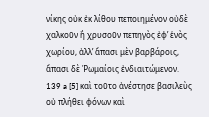νίκης οὐκ ἐκ λίθου πεποιημένον οὐδὲ χαλκοῦν ἢ χρυσοῦν πεπηγὸς ἐφ’ ἑνὸς χωρίου, ἀλλ’ ἅπασι μὲν βαρβάροις, ἅπασι δὲ Ῥωμαίοις ἐνδιαιτώμενον.
139 a [5] καὶ τοῦτο ἀνέστησε βασιλεὺς οὐ πλήθει φόνων καὶ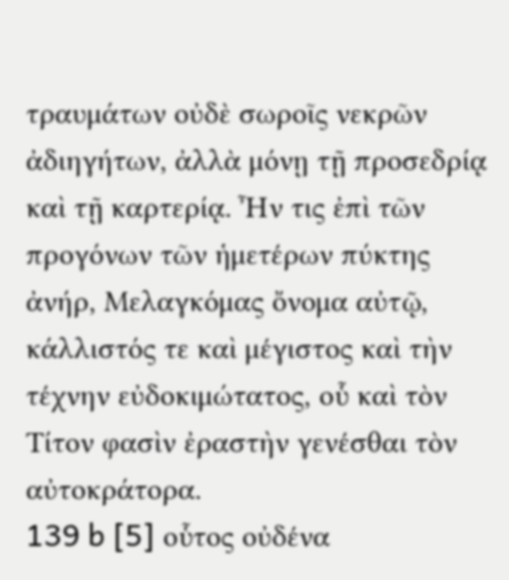τραυμάτων οὐδὲ σωροῖς νεκρῶν ἀδιηγήτων, ἀλλὰ μόνῃ τῇ προσεδρίᾳ καὶ τῇ καρτερίᾳ. Ἦν τις ἐπὶ τῶν προγόνων τῶν ἡμετέρων πύκτης ἀνήρ, Μελαγκόμας ὄνομα αὐτῷ, κάλλιστός τε καὶ μέγιστος καὶ τὴν τέχνην εὐδοκιμώτατος, οὗ καὶ τὸν Τίτον φασὶν ἐραστὴν γενέσθαι τὸν αὐτοκράτορα.
139 b [5] οὗτος οὐδένα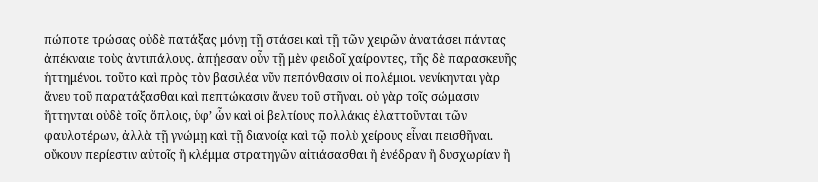πώποτε τρώσας οὐδὲ πατάξας μόνῃ τῇ στάσει καὶ τῇ τῶν χειρῶν ἀνατάσει πάντας ἀπέκναιε τοὺς ἀντιπάλους. ἀπῄεσαν οὖν τῇ μὲν φειδοῖ χαίροντες, τῆς δὲ παρασκευῆς ἡττημένοι. τοῦτο καὶ πρὸς τὸν βασιλέα νῦν πεπόνθασιν οἱ πολέμιοι. νενίκηνται γὰρ ἄνευ τοῦ παρατάξασθαι καὶ πεπτώκασιν ἄνευ τοῦ στῆναι. οὐ γὰρ τοῖς σώμασιν ἥττηνται οὐδὲ τοῖς ὅπλοις, ὑφ’ ὧν καὶ οἱ βελτίους πολλάκις ἐλαττοῦνται τῶν φαυλοτέρων, ἀλλὰ τῇ γνώμῃ καὶ τῇ διανοίᾳ καὶ τῷ πολὺ χείρους εἶναι πεισθῆναι. οὔκουν περίεστιν αὐτοῖς ἢ κλέμμα στρατηγῶν αἰτιάσασθαι ἢ ἐνέδραν ἢ δυσχωρίαν ἢ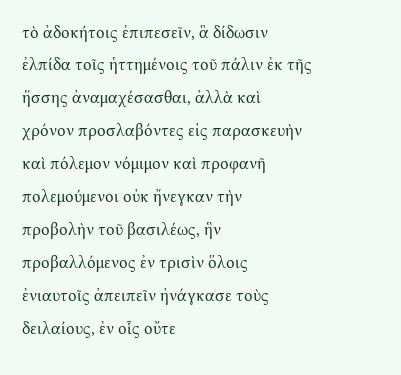τὸ ἀδοκήτοις ἐπιπεσεῖν, ἃ δίδωσιν ἐλπίδα τοῖς ἡττημένοις τοῦ πάλιν ἐκ τῆς ἥσσης ἀναμαχέσασθαι, ἀλλὰ καὶ χρόνον προσλαβόντες εἰς παρασκευὴν καὶ πόλεμον νόμιμον καὶ προφανῆ πολεμούμενοι οὐκ ἤνεγκαν τὴν προβολὴν τοῦ βασιλέως, ἣν προβαλλόμενος ἐν τρισὶν ὅλοις ἐνιαυτοῖς ἀπειπεῖν ἠνάγκασε τοὺς δειλαίους, ἐν οἷς οὔτε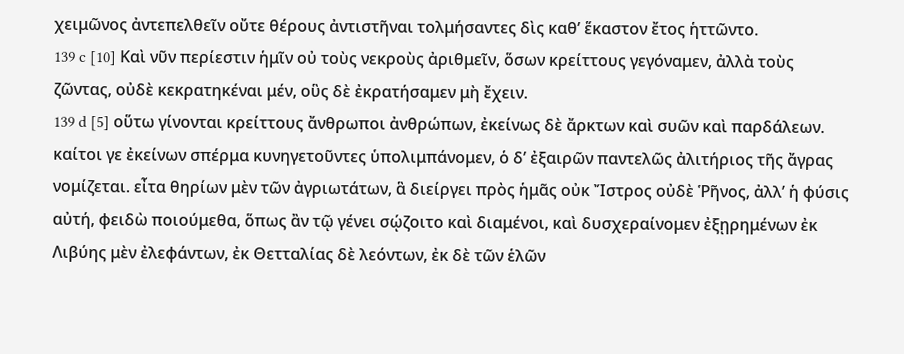χειμῶνος ἀντεπελθεῖν οὔτε θέρους ἀντιστῆναι τολμήσαντες δὶς καθ’ ἕκαστον ἔτος ἡττῶντο.
139 c [10] Καὶ νῦν περίεστιν ἡμῖν οὐ τοὺς νεκροὺς ἀριθμεῖν, ὅσων κρείττους γεγόναμεν, ἀλλὰ τοὺς ζῶντας, οὐδὲ κεκρατηκέναι μέν, οὓς δὲ ἐκρατήσαμεν μὴ ἔχειν.
139 d [5] οὕτω γίνονται κρείττους ἄνθρωποι ἀνθρώπων, ἐκείνως δὲ ἄρκτων καὶ συῶν καὶ παρδάλεων. καίτοι γε ἐκείνων σπέρμα κυνηγετοῦντες ὑπολιμπάνομεν, ὁ δ’ ἐξαιρῶν παντελῶς ἀλιτήριος τῆς ἄγρας νομίζεται. εἶτα θηρίων μὲν τῶν ἀγριωτάτων, ἃ διείργει πρὸς ἡμᾶς οὐκ Ἴστρος οὐδὲ Ῥῆνος, ἀλλ’ ἡ φύσις αὐτή, φειδὼ ποιούμεθα, ὅπως ἂν τῷ γένει σῴζοιτο καὶ διαμένοι, καὶ δυσχεραίνομεν ἐξῃρημένων ἐκ Λιβύης μὲν ἐλεφάντων, ἐκ Θετταλίας δὲ λεόντων, ἐκ δὲ τῶν ἑλῶν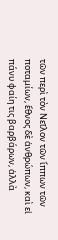τῶν περὶ τὸν Νεῖλον τῶν ἵππων τῶν ποταμίων, ἔθνος δὲ ἀνθρώπων, καὶ εἰ πάνυ φαίη τις βαρβάρων, ἀλλὰ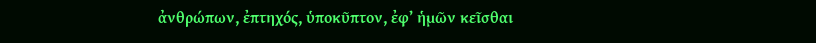ἀνθρώπων, ἐπτηχός, ὑποκῦπτον, ἐφ’ ἡμῶν κεῖσθαι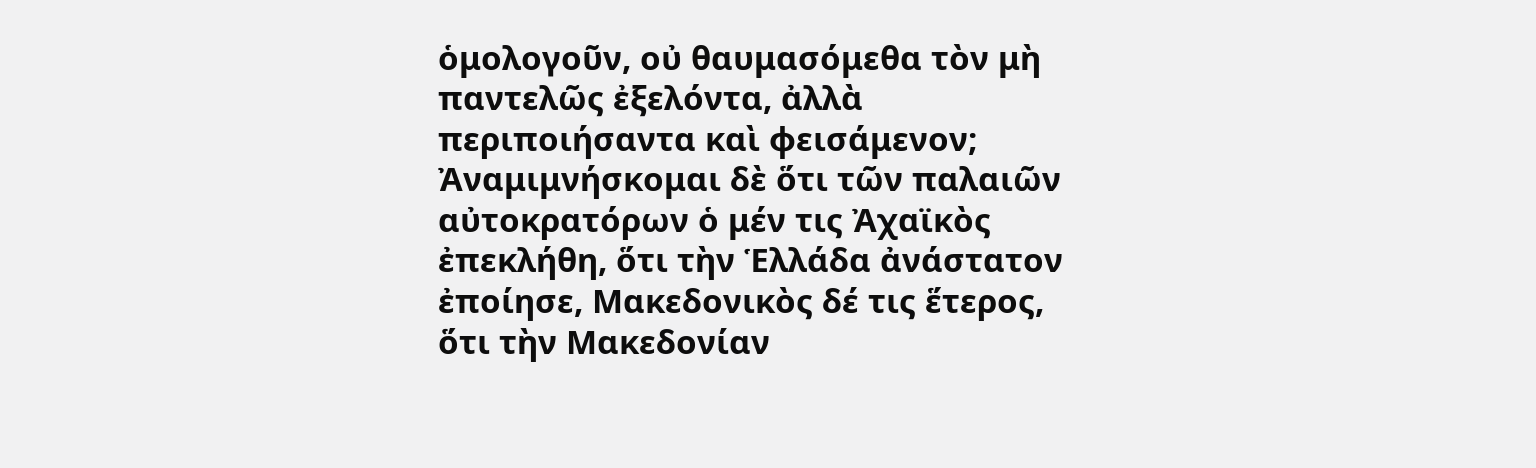ὁμολογοῦν, οὐ θαυμασόμεθα τὸν μὴ παντελῶς ἐξελόντα, ἀλλὰ περιποιήσαντα καὶ φεισάμενον; Ἀναμιμνήσκομαι δὲ ὅτι τῶν παλαιῶν αὐτοκρατόρων ὁ μέν τις Ἀχαϊκὸς ἐπεκλήθη, ὅτι τὴν Ἑλλάδα ἀνάστατον ἐποίησε, Μακεδονικὸς δέ τις ἕτερος, ὅτι τὴν Μακεδονίαν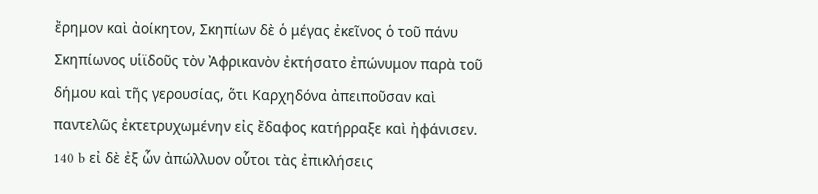ἔρημον καὶ ἀοίκητον, Σκηπίων δὲ ὁ μέγας ἐκεῖνος ὁ τοῦ πάνυ Σκηπίωνος υἱϊδοῦς τὸν Ἀφρικανὸν ἐκτήσατο ἐπώνυμον παρὰ τοῦ δήμου καὶ τῆς γερουσίας, ὅτι Καρχηδόνα ἀπειποῦσαν καὶ παντελῶς ἐκτετρυχωμένην εἰς ἔδαφος κατήρραξε καὶ ἠφάνισεν.
140 b εἰ δὲ ἐξ ὧν ἀπώλλυον οὗτοι τὰς ἐπικλήσεις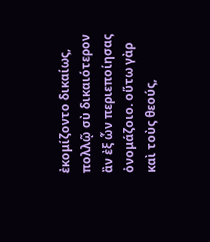ἐκομίζοντο δικαίως, πολλῷ σὺ δικαιότερον ἂν ἐξ ὧν περιεποίησας ὀνομάζοιο. οὕτω γὰρ καὶ τοὺς θεούς,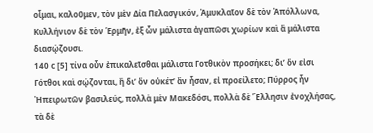οἶμαι, καλοῦμεν, τὸν μὲν Δία Πελασγικόν, Ἀμυκλαῖον δὲ τὸν Ἀπόλλωνα, Κυλλήνιον δὲ τὸν Ἑρμῆν, ἐξ ὧν μάλιστα ἀγαπῶσι χωρίων καὶ ἃ μάλιστα διασῴζουσι.
140 c [5] τίνα οὖν ἐπικαλεῖσθαι μάλιστα Γοτθικὸν προσήκει; δι’ ὅν εἰσι Γότθοι καὶ σῴζονται, ἢ δι’ ὃν οὐκέτ’ ἂν ἦσαν, εἰ προείλετο; Πύρρος ἦν Ἠπειρωτῶν βασιλεύς, πολλὰ μὲν Μακεδόσι, πολλὰ δὲ Ἕλλησιν ἐνοχλήσας, τὰ δὲ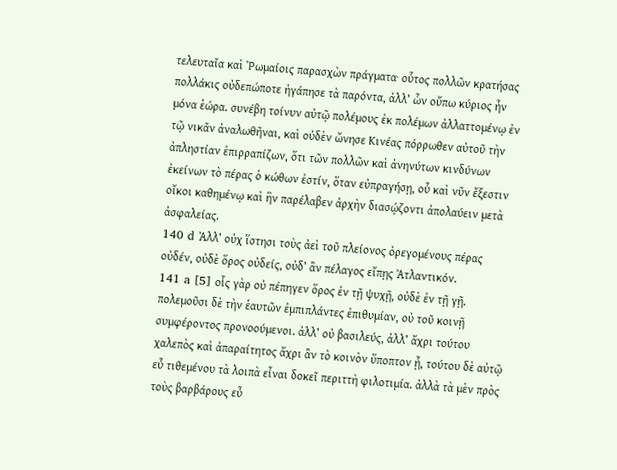τελευταῖα καὶ Ῥωμαίοις παρασχὼν πράγματα· οὗτος πολλῶν κρατήσας πολλάκις οὐδεπώποτε ἠγάπησε τὰ παρόντα, ἀλλ’ ὧν οὔπω κύριος ἦν μόνα ἑώρα. συνέβη τοίνυν αὐτῷ πολέμους ἐκ πολέμων ἀλλαττομένῳ ἐν τῷ νικᾶν ἀναλωθῆναι, καὶ οὐδὲν ὤνησε Κινέας πόρρωθεν αὐτοῦ τὴν ἀπληστίαν ἐπιρραπίζων, ὅτι τῶν πολλῶν καὶ ἀνηνύτων κινδύνων ἐκείνων τὸ πέρας ὁ κώθων ἐστίν, ὅταν εὐπραγήσῃ, οὗ καὶ νῦν ἔξεστιν οἴκοι καθημένῳ καὶ ἣν παρέλαβεν ἀρχὴν διασῴζοντι ἀπολαύειν μετὰ ἀσφαλείας.
140 d Ἀλλ’ οὐχ ἵστησι τοὺς ἀεὶ τοῦ πλείονος ὀρεγομένους πέρας οὐδέν, οὐδὲ ὅρος οὐδείς, οὐδ’ ἂν πέλαγος εἴπῃς Ἀτλαντικόν.
141 a [5] οἷς γὰρ οὐ πέπηγεν ὅρος ἐν τῇ ψυχῇ, οὐδὲ ἐν τῇ γῇ. πολεμοῦσι δὲ τὴν ἑαυτῶν ἐμπιπλάντες ἐπιθυμίαν, οὐ τοῦ κοινῇ συμφέροντος προνοούμενοι. ἀλλ’ οὐ βασιλεύς, ἀλλ’ ἄχρι τούτου χαλεπὸς καὶ ἀπαραίτητος ἄχρι ἂν τὸ κοινὸν ὕποπτον ᾖ, τούτου δὲ αὐτῷ εὖ τιθεμένου τὰ λοιπὰ εἶναι δοκεῖ περιττὴ φιλοτιμία. ἀλλὰ τὰ μὲν πρὸς τοὺς βαρβάρους εὖ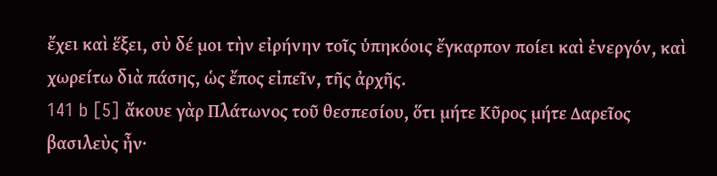ἔχει καὶ ἕξει, σὺ δέ μοι τὴν εἰρήνην τοῖς ὑπηκόοις ἔγκαρπον ποίει καὶ ἐνεργόν, καὶ χωρείτω διὰ πάσης, ὡς ἔπος εἰπεῖν, τῆς ἀρχῆς.
141 b [5] ἄκουε γὰρ Πλάτωνος τοῦ θεσπεσίου, ὅτι μήτε Κῦρος μήτε Δαρεῖος βασιλεὺς ἦν·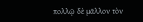πολλῷ δὲ μᾶλλον τὸν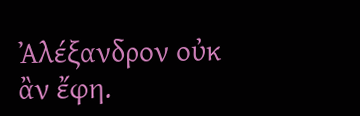Ἀλέξανδρον οὐκ ἂν ἔφη.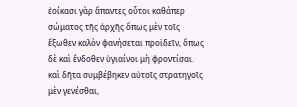ἐοίκασι γὰρ ἅπαντες οὗτοι καθάπερ σώματος τῆς ἀρχῆς ὅπως μὲν τοῖς ἔξωθεν καλὸν φανήσεται προϊδεῖν, ὅπως δὲ καὶ ἔνδοθεν ὑγιαίνοι μὴ φροντίσαι. καὶ δῆτα συμβέβηκεν αὐτοῖς στρατηγοῖς μὲν γενέσθαι,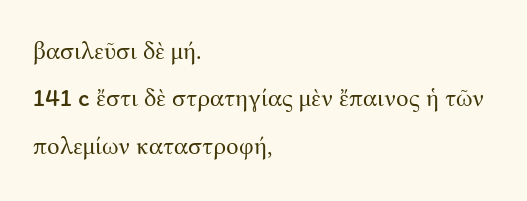βασιλεῦσι δὲ μή.
141 c ἔστι δὲ στρατηγίας μὲν ἔπαινος ἡ τῶν πολεμίων καταστροφή,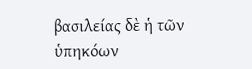βασιλείας δὲ ἡ τῶν ὑπηκόων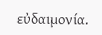εὐδαιμονία.